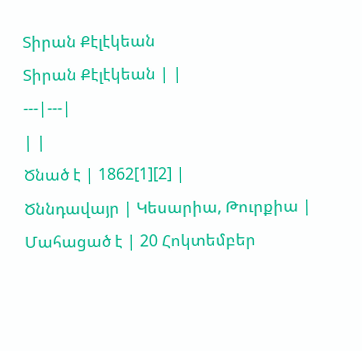Տիրան Քէլէկեան
Տիրան Քէլէկեան | |
---|---|
| |
Ծնած է | 1862[1][2] |
Ծննդավայր | Կեսարիա, Թուրքիա |
Մահացած է | 20 Հոկտեմբեր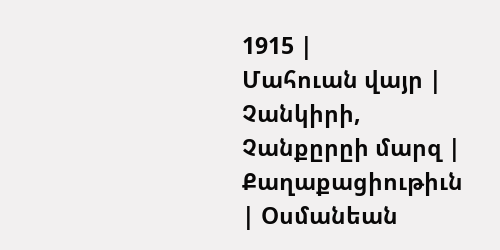1915 |
Մահուան վայր | Չանկիրի, Չանքըրըի մարզ |
Քաղաքացիութիւն | Օսմանեան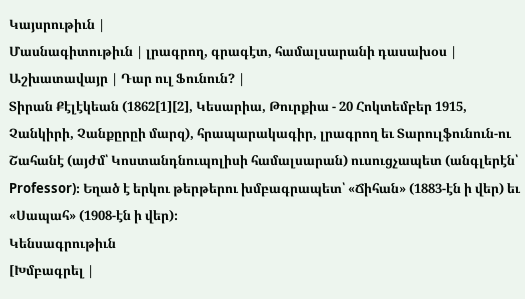Կայսրութիւն |
Մասնագիտութիւն | լրագրող, գրագէտ, համալսարանի դասախօս |
Աշխատավայր | Դար ուլ Ֆունուն? |
Տիրան Քէլէկեան (1862[1][2], Կեսարիա, Թուրքիա - 20 Հոկտեմբեր 1915, Չանկիրի, Չանքըրըի մարզ), հրապարակագիր, լրագրող եւ Տարուլֆունուն-ու Շահանէ (այժմ՝ Կոստանդնուպոլիսի համալսարան) ուսուցչապետ (անգլերէն՝ Professor)։ Եղած է երկու թերթերու խմբագրապետ՝ «Ճիհան» (1883-էն ի վեր) եւ «Սապահ» (1908-էն ի վեր)։
Կենսագրութիւն
[Խմբագրել |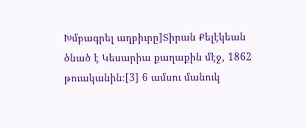Խմբագրել աղբիւրը]Տիրան Քելէկեան ծնած է Կեսարիա քաղաքին մէջ, 1862 թուականին։[3] 6 ամսու մանուկ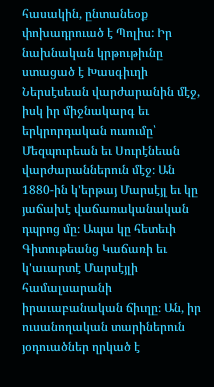հասակին, ընտանեօք փոխադրուած է Պոլիս: Իր նախնական կրթութիւնը ստացած է Խասգիւղի Ներսէսեան վարժարանին մէջ, իսկ իր միջնակարգ եւ երկրորդական ուսումը՝ Մեզպուրեան եւ Սուրէնեան վարժարաններուն մէջ։ Ան 1880-ին կ'երթայ Մարսէյլ եւ կը յաճախէ վաճառականական դպրոց մը։ Ապա կը հետեւի Գիտութեանց Կաճառի եւ կ'աւարտէ Մարսէյլի համալսարանի իրաւաբանական ճիւղը։ Ան, իր ուսանողական տարիներուն յօդուածներ ղրկած է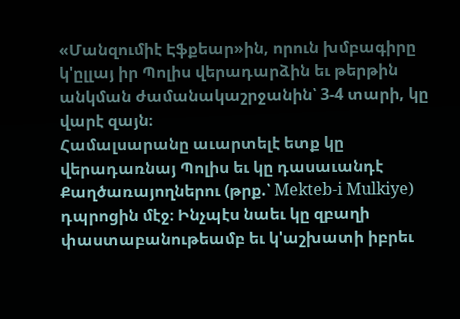«Մանզումիէ Էֆքեար»ին, որուն խմբագիրը կ'ըլլայ իր Պոլիս վերադարձին եւ թերթին անկման ժամանակաշրջանին՝ 3-4 տարի, կը վարէ զայն։
Համալսարանը աւարտելէ ետք կը վերադառնայ Պոլիս եւ կը դասաւանդէ Քաղծառայողներու (թրք.՝ Mekteb-i Mulkiye) դպրոցին մէջ։ Ինչպէս նաեւ կը զբաղի փաստաբանութեամբ եւ կ'աշխատի իբրեւ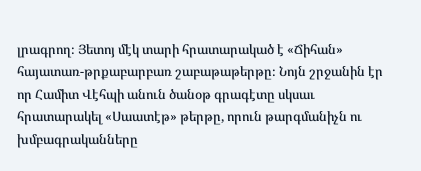լրագրող։ Յետոյ մէկ տարի հրատարակած է «Ճիհան» հայատառ-թրքաբարբառ շաբաթաթերթը։ Նոյն շրջանին էր որ Համիտ Վէհպի անուն ծանօթ գրագէտը սկսաւ հրատարակել «Սաատէթ» թերթը, որուն թարգմանիչն ու խմբագրականները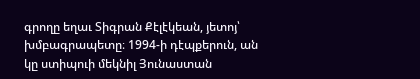գրողը եղաւ Տիգրան Քէլէկեան, յետոյ՝ խմբագրապետը։ 1994-ի դէպքերուն, ան կը ստիպուի մեկնիլ Յունաստան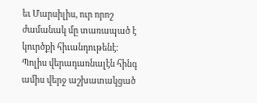եւ Մարսիլիս, ուր որոշ ժամանակ մը տառապած է կուրծքի հիւանդութենէ։
Պոլիս վերադառնալէն հինգ ամիս վերջ աշխատակցած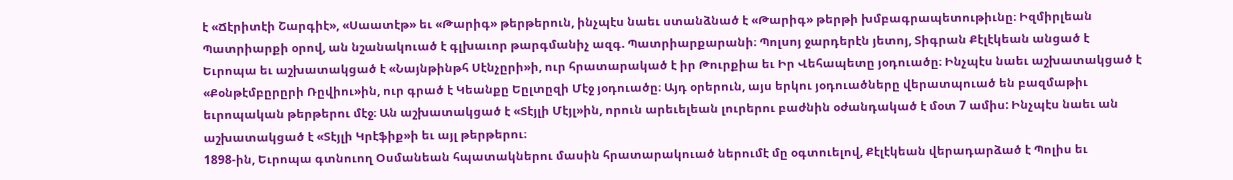է «Ճէրիտէի Շարգիէ», «Սաատէթ» եւ «Թարիգ» թերթերուն, ինչպէս նաեւ ստանձնած է «Թարիգ» թերթի խմբագրապետութիւնը։ Իզմիրլեան Պատրիարքի օրով, ան նշանակուած է գլխաւոր թարգմանիչ ազգ. Պատրիարքարանի։ Պոլսոյ ջարդերէն յետոյ, Տիգրան Քէլէկեան անցած է Եւրոպա եւ աշխատակցած է «Նայնթինթհ Սէնչըրի»ի, ուր հրատարակած է իր Թուրքիա եւ Իր Վեհապետը յօդուածը։ Ինչպէս նաեւ աշխատակցած է «Քօնթէմբըրըրի Ռըվիու»ին, ուր գրած է Կեանքը Եըլտըզի Մէջ յօդուածը։ Այդ օրերուն, այս երկու յօդուածները վերատպուած են բազմաթիւ եւրոպական թերթերու մէջ։ Ան աշխատակցած է «Տէյլի Մէյլ»ին, որուն արեւելեան լուրերու բաժնին օժանդակած է մօտ 7 ամիս: Ինչպէս նաեւ ան աշխատակցած է «Տէյլի Կրէֆիք»ի եւ այլ թերթերու։
1898-ին, Եւրոպա գտնուող Օսմանեան հպատակներու մասին հրատարակուած ներումէ մը օգտուելով, Քէլէկեան վերադարձած է Պոլիս եւ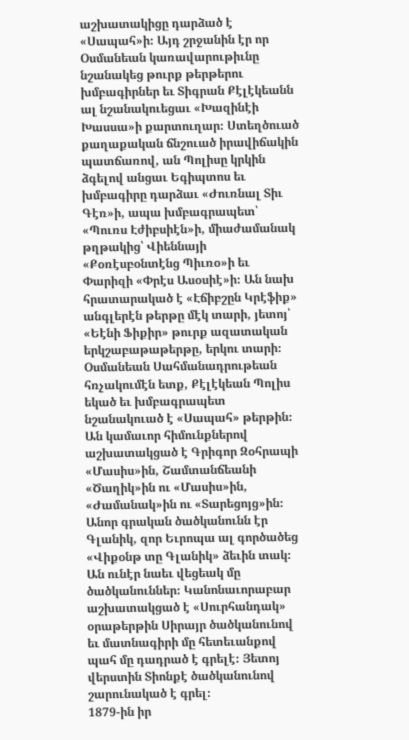աշխատակիցը դարձած է «Սապահ»ի։ Այդ շրջանին էր որ Օսմանեան կառավարութիւնը նշանակեց թուրք թերթերու խմբագիրներ եւ Տիգրան Քէլէկեանն ալ նշանակուեցաւ «Խազինէի Խասսա»ի քարտուղար։ Ստեղծուած քաղաքական ճնշուած իրավիճակին պատճառով, ան Պոլիսը կրկին ձգելով անցաւ Եգիպտոս եւ խմբագիրը դարձաւ «Ժուռնալ Տիւ Գէռ»ի, ապա խմբագրապետ՝ «Պուռս Էժիբսիէն»ի, միաժամանակ թղթակից՝ Վիեննայի «Քօռէսբօնտէնց Պիւռօ»ի եւ Փարիզի «Փրէս Ասօսիէ»ի։ Ան նախ հրատարակած է «Էճիբշըն Կրէֆիք» անգլերէն թերթը մէկ տարի, յետոյ՝ «Եէնի Ֆիքիր» թուրք ազատական երկշաբաթաթերթը, երկու տարի։ Օսմանեան Սահմանադրութեան հռչակումէն ետք, Քէլէկեան Պոլիս եկած եւ խմբագրապետ նշանակուած է «Սապահ» թերթին։ Ան կամաւոր հիմունքներով աշխատակցած է Գրիգոր Զօհրապի «Մասիս»ին, Շամտանճեանի «Ծաղիկ»ին ու «Մասիս»ին, «Ժամանակ»ին ու «Տարեցոյց»ին։ Անոր գրական ծածկանունն էր Գլանիկ, զոր Եւրոպա ալ գործածեց «Վիքօնթ տը Գլանիկ» ձեւին տակ։ Ան ունէր նաեւ վեցեակ մը ծածկանուններ։ Կանոնաւորաբար աշխատակցած է «Սուրհանդակ» օրաթերթին Սիրայր ծածկանունով եւ մատնագիրի մը հետեւանքով պահ մը դադրած է գրելէ։ Յետոյ վերստին Տիոնքէ ծածկանունով շարունակած է գրել։
1879-ին իր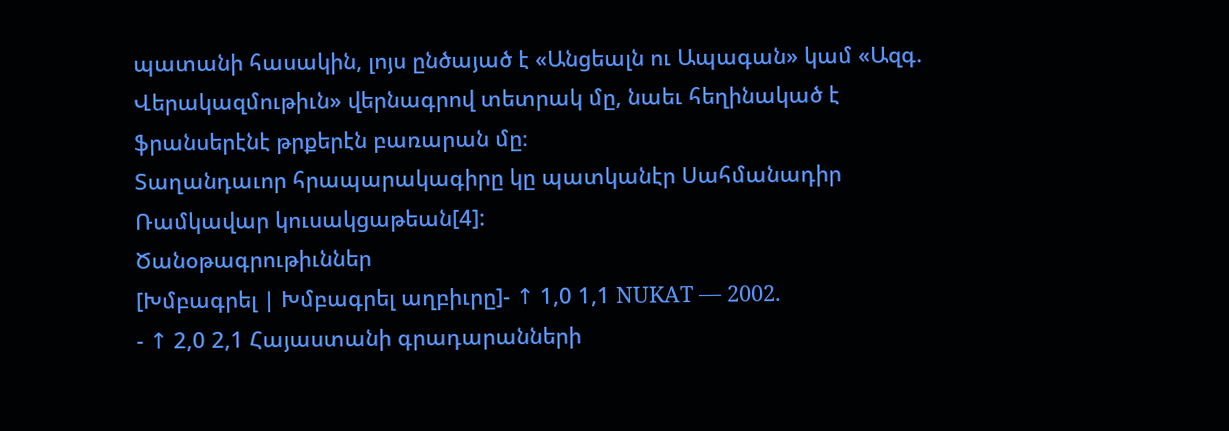պատանի հասակին, լոյս ընծայած է «Անցեալն ու Ապագան» կամ «Ազգ. Վերակազմութիւն» վերնագրով տետրակ մը, նաեւ հեղինակած է ֆրանսերէնէ թրքերէն բառարան մը։
Տաղանդաւոր հրապարակագիրը կը պատկանէր Սահմանադիր Ռամկավար կուսակցաթեան[4]:
Ծանօթագրութիւններ
[Խմբագրել | Խմբագրել աղբիւրը]- ↑ 1,0 1,1 NUKAT — 2002.
- ↑ 2,0 2,1 Հայաստանի գրադարանների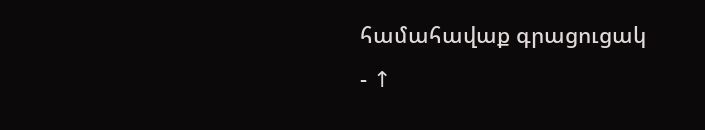համահավաք գրացուցակ
- ↑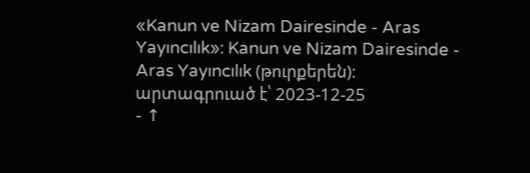«Kanun ve Nizam Dairesinde - Aras Yayıncılık»։ Kanun ve Nizam Dairesinde - Aras Yayıncılık (թուրքերեն)։ արտագրուած է՝ 2023-12-25
- ↑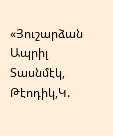«Յուշարձան Ապրիլ Տասնմէկ, Թէոդիկ,Կ.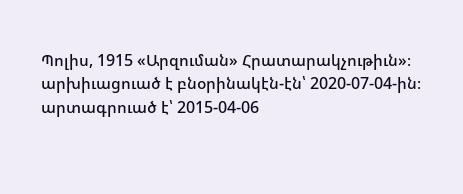Պոլիս, 1915 «Արզուման» Հրատարակչութիւն»։ արխիւացուած է բնօրինակէն-էն՝ 2020-07-04-ին։ արտագրուած է՝ 2015-04-06